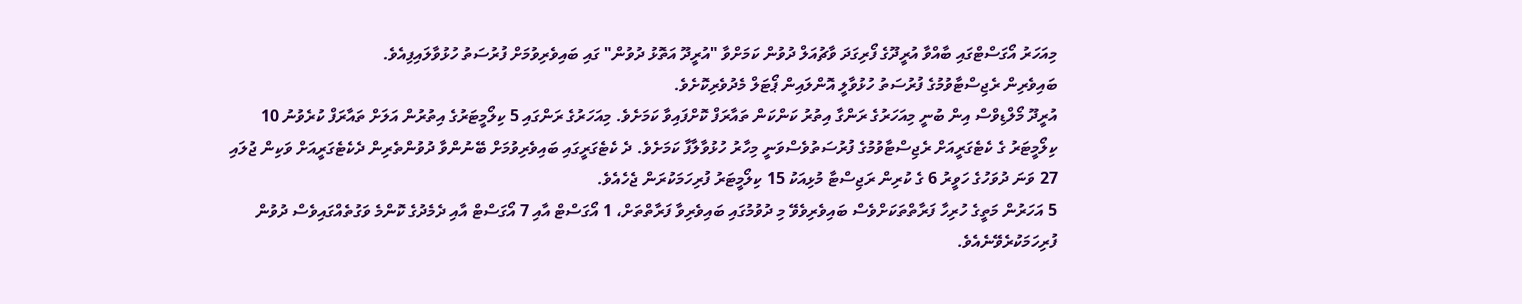މިއަހަރު އޯގަސްޓްގައި ބާއްވާ އުރީދޫގެ ފޯރިގަދަ ވާޗުއަލް ދުވުން ކަމަށްވާ "އުރީދޫ އަތޮޅު ދުވުން" ގައި ބައިވެރިވުމަށް ފުރުސަތު ހުޅުވާލައިފިއެވެ.
ބައިވެރިން ރެޖިސްޓާވުމުގެ ފުރުސަތު ހުޅުވާލީ އޮންލައިން ޕޯޓަލް މެދުވެރިކޮށެވެ.
އުރީދޫ މޯލްޑިވްސް އިން ބުނީ މިއަހަރުގެ ރަންގާ އިތުރު ކަންކަން ތައާރަފް ކޮށްފައިވާ ކަމަށެވެ. މިއަހަރުގެ ރަންގައި 5 ކިލޯމީޓަރުގެ އިތުރުން އަލަށް ތައާރަފް ކުރެވުނު 10 ކިލޯމީޓަރު ގެ ކެޓެގަރީއަށް ރެޖިސްޓާވުމުގެ ފުރުސަތުވެސްވަނީ މިހާރު ހުޅުވާލާފާ ކަމަށެވެ. ދެ ކެޓެގަރީގައި ބައިވެރިވުމަށް ބޭނުންވާ ދުވުންތެރިން ދެކެޓެގަރީއަށް ވަކިން ޖުލައި 27 ވަނަ ދުވަހުގެ ހަވީރު 6 ގެ ކުރިން ރަޖިސްޓާ މުޅިއަކު 15 ކިލޯމީޓަރު ފުރިހަމަކުރަން ޖެހެއެވެ.
5 އަހަރުން މަތީގެ ހުރިހާ ފަރާތްތަކަށްވެސް ބައިވެރިވެވޭ މި ދުވުމުގައި ބައިވެރިވާ ފަރާތްތަށް، 1 އޯގަސްޓް އާއި 7 އޯގަސްޓް އާއި ދެމެދުގެ ކޮންމެ ވަގުތެއްގައިވެސް ދުވުން ފުރިހަމަކުރެވޭނެއެވެ.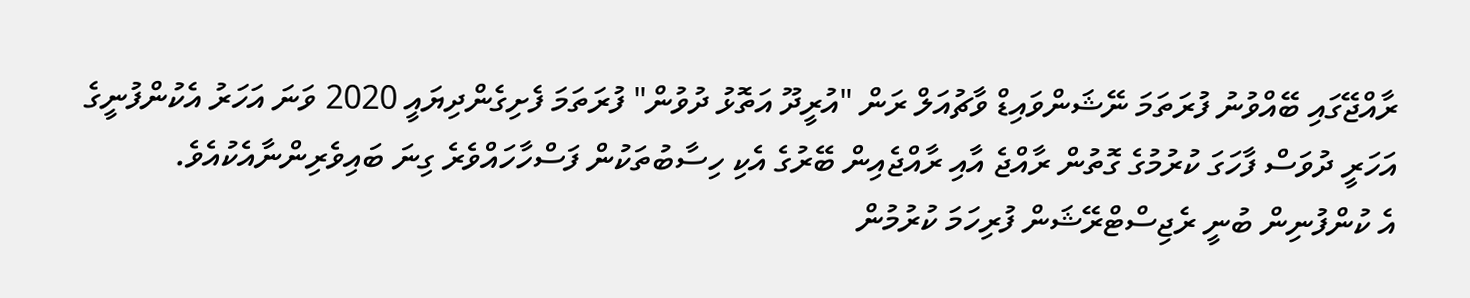ރާއްޖޭގައި ބޭއްވުނު ފުރަތަމަ ނޭޝަންވައިޑް ވާޗުއަލް ރަން "އުރީދޫ އަތޮޅު ދުވުން" ފުރަތަމަ ފެށިގެންދިޔައީ 2020 ވަނަ އަހަރު އެކުންފުނީގެ އަހަރީ ދުވަސް ފާހަގަ ކުރުމުގެ ގޮތުން ރާއްޖެ އާއި ރާއްޖެއިން ބޭރުގެ އެކި ހިސާބުތަކުން ފަސްހާހައްވެރެ ގިނަ ބައިވެރިންނާއެކުއެވެ.
އެ ކުންފުނިން ބުނީ ރެޖިސްޓްރޭޝަން ފުރިހަމަ ކުރުމުން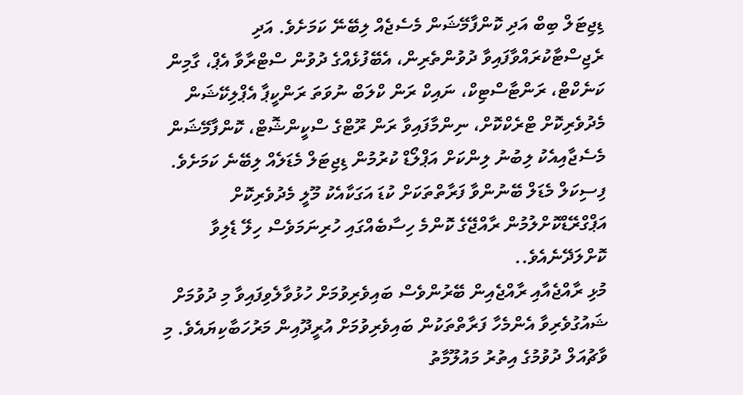ޑިޖިޓަލް ބިބް އަދި ކޮންފާމޭޝަން މެސެޖެއް ލިބޭނޭ ކަމަށެވެ. އަދި ރެޖިސްޓާކުރައްވާފައިވާ ދުވުންތެރިން، އެބޭފުޅެއްގެ ދުވުން ސްޓްރާވާ އެޕް، ގާމިން ކަނެކްޓް، ރަންޓާސްޓިކް، ނައިކް ރަން ކްލަބް ނުވަތަ ރަންކީޕާ އެޕްލިކޭޝަން މެދުވެރިކޮށް ޓްރެކްކޮށް، ނިންމާފައިވާ ރަން ރޫޓްގެ ސްކީންޝޮޓް، ކޮންފާމޭޝަން މެސެޖާއިއެކު ލިބުނު ލިންކަށް އަޕްލޯޑް ކުރުމުން ޑިޖިޓަލް މެޑަލެއް ލިބޭނެ ކަމަށެވެ.
ފިސިކަލް މެޑަލް ބޭނުންވާ ފަރާތްތަކަށް ކުޑަ އަގަކާއެކު މޫލީ މެދުވެރިކޮށް އަޕްގްރޭޑްކޮށްލުމުން ރާއްޖޭގެ ކޮންމެ ހިސާބެއްގައި ހުރިނަމަވެސް ހިލޭ ޑެލިވާ ކޮށްލަދޭނެއެވެ..
މުޅި ރާއްޖެއާއި ރާއްޖެއިން ބޭރުންވެސް ބައިވެރިވުމަށް ހުޅުވާލެވިފައިވާ މި ދުވުމަށް ޝައުގުވެރިވާ އެންމެހާ ފަރާތްތަކުން ބައިވެރިވުމަށް އުރީދޫއިން މަރުހަބާކިޔައެވެ. މި ވާޗުއަލް ދުވުމުގެ އިތުރު މައުލޫމާތު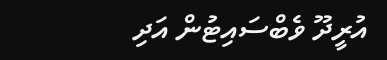އުރީދޫ ވެބްސައިޓުން އަދި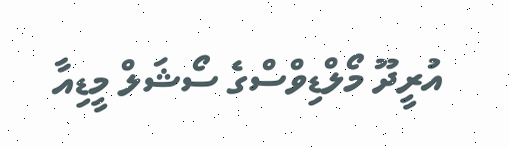އުރީދޫ މޯލްޑިވްސްގެ ސޯޝަލް މީޑިއާ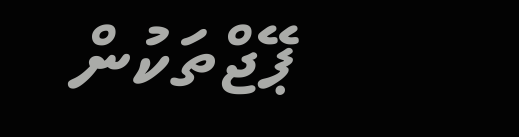ޕޭޖްތަކުން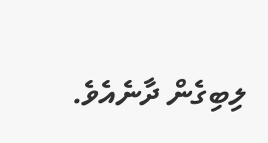ލިބިގެން ދާނެއެވެ.